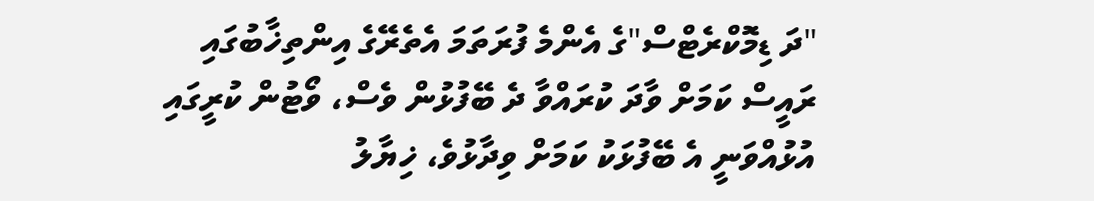"ދަ ޑިމޮކްރެޓްސް"ގެ އެންމެ ފުރަތަމަ އެތެރޭގެ އިންތިޚާބުގައި ރައީސް ކަމަށް ވާދަ ކުރައްވާ ދެ ބޭފުޅުން ވެސް، ވޯޓުން ކުރީގައި އުޅުއްވަނީ އެ ބޭފުޅަކު ކަމަށް ވިދާޅުވެ، ޚިޔާލު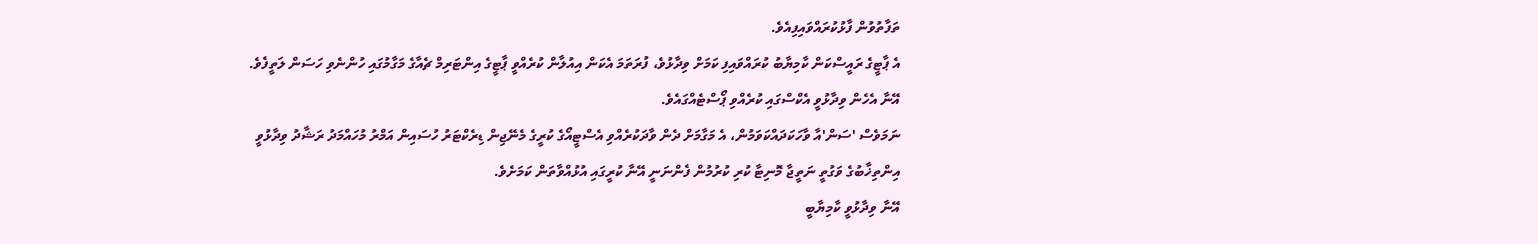ތަފާތުވުން ފާޅުކުރައްވައިފިއެވެ.
އެ ޕާޓީގެ ރައީސްކަން ކާމިޔާބު ކުރައްވައިފި ކަމަށް ވިދާޅުވެ، ފުރަތަމަ އެކަން އިއުލާން ކުރެއްވީ ޕާޓީގެ އިންޓަރިމް ޗެއާގެ މަގާމުގައި ހުންނެވި ހަސަން ލަތީފެވެ. އޭނާ އެހެން ވިދާޅުވީ އެކްސްގައި ކުރެއްވި ޕޯސްޓެއްގައެވެ.
ނަމަވެސް 'ސަން'އާ ވާހަކަދައްކަވަމުން، އެ މަގާމަށް ދެން ވާދަކުރެއްވި އެސްޓީއޯގެ ކުރީގެ މެނޭޖިން ޑިރެކްޓަރު ހުސައިން އަމްރު މުހައްމަދު ރަޝާދު ވިދާޅުވީ އިންތިޚާބުގެ ވަގުތީ ނަތީޖާ މޮނިޓާ ކުރި ކުރުމުން ފެންނަނީ އޭނާ ކުރީގައި އުޅުއްވާތަން ކަމަށެވެ.
އޭނާ ވިދާޅުވީ ކާމިޔާބީ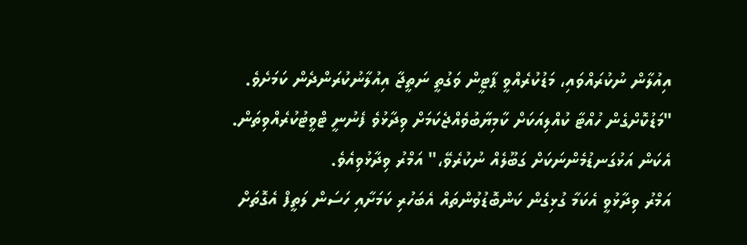އިއުލާން ނުކުރައްވައި، މަޑުކުރެއްވީ ޕާޓީން ވަގުތީ ނަތީޖާ އިއުލާނުކުރަންދެން ކަމަށެވެ.
"މަޑުކޮށްގެން ހުއްޓާ ކުއްލިއަކަށް ކާމިޔާބުވެއްޖެކަމަށް ވިދާޅުވެ ފެނުނީ ޓްވީޓުކުރެއްވިތަން. އެކަން އަޅުގަނޑުމެންނަކަށް ގަބޫލެއް ނުކުރެވޭ،" އަމްރު ވިދާޅުވިއެވެ.
އަމްރު ވިދާޅުވީ އެކަމާ ގުޅިގެން ކަންބޮޑުވުންތައް އެބަހުރި ކަމަށާއި ހަސަން ލަތީފް އެގޮތަށް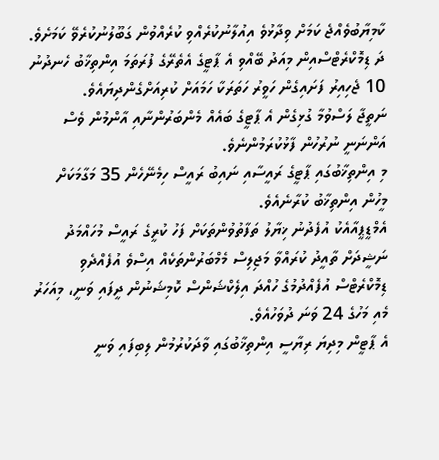ކާމިޔާބުވެއްޖެ ކަމަށް ވިދާޅުވެ އިއުލާނުކުރެއްވި ކުރެއްވުން ގަބޫލުނުކުރެވޭ ކަމަށެވެ.
ދަ ޑިމޮކްރެޓްސްއިން މިއަދު ބޭއްވި އެ ޕާޓީގެ އެތެރޭގެ ފުރަތަމަ އިންތިޚާބު ހެނދުނު 10 ޖެހިއިރު ފަށައިގެން ހަވީރު ހަތަރަކާ ހަމައަށް ކުރިއަށްގެންދިޔައެވެ.
ނަތީޖާ ލަސްވުމާ ގުޅިގެން އެ ޕާޓީގެ ބައެއް މެންބަރުންނާއި އާންމުން ވެސް އަންނަނީ ނުރުހުން ފާޅުކުރަމުންނެވެ.
މި އިންތިޚާބުގައި ޕާޓީގެ ރައީސާއި ނައިބު ރައީސް ހިމެނޭހެން 35 މަގާމަކަށް މީހުން އިންތިޚާބު ކުރާނެއެވެ.
އެމްޑީޕީއާއެކު އުފެދުނު ޚިޔާލު ތަފާތުވުންތަކަށް ފަހު ކުރީގެ ރައީސް މުހައްމަދު ނަޝީދަށް ތާއީދު ކުރައްވާ މަޖިލިސް މެމްބަރުންތަކެއް އިސްވެ އުފެއްދެވި ޑިމޮކްރެޓްސް އުފެއްދުމުގެ ހުއްދަ އިލެކްޝަންސް ކޮމިޝަނުން ދީފައި ވަނީ، މިއަހަރު މެއި މަހުގެ 24 ވަނަ ދުވަހުއެވެ.
އެ ޕާޓީން މިދިޔަ ރިޔާސީ އިންތިޚާބުގައި ވާދަކުރުމުން ލިބިފައި ވަނީ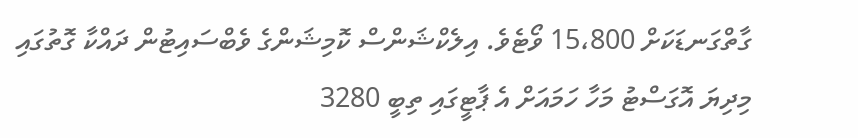ގާތްގަނޑަކަށް 15،800 ވޯޓެވެ. އިލެކްޝަންސް ކޮމިޝަންގެ ވެބްސައިޓުން ދައްކާ ގޮތުގައި މިދިޔަ އޮގަސްޓު މަހާ ހަމައަށް އެ ޕާޓީގައި ތިބީ 3280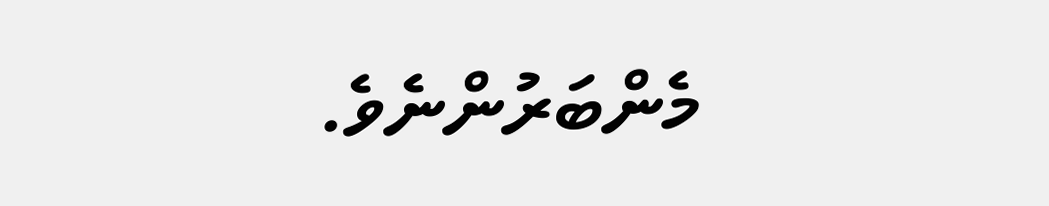މެންބަރުންނެވެ.